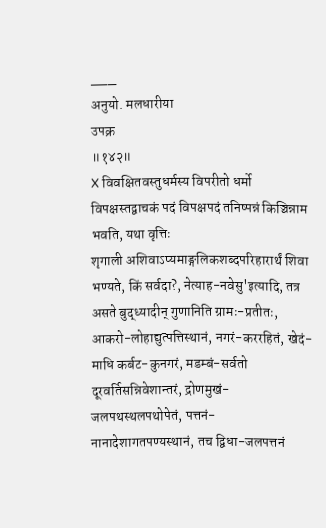___
अनुयो. मलधारीया
उपक्र
॥१४२॥
X विवक्षितवस्तुधर्मस्य विपरीतो धर्मो विपक्षस्तद्वाचकं पदं विपक्षपदं तनिष्पन्नं किञ्चिन्नाम भवति, यथा वृत्तिः
शृगाली अशिवाऽप्यमाङ्गलिकशब्दपरिहारार्थं शिवा भण्यते, किं सर्वदा?, नेत्याह-नवेसु'इत्यादि, तत्र असते बुद्ध्यादीन् गुणानिति ग्रामः-प्रतीतः, आकरो-लोहाद्युत्पत्तिस्थानं, नगरं-कररहितं, खेदं- माधि कर्बट-कुनगरं, मडम्बं-सर्वतो दूरवर्तिसन्निवेशान्तरं, द्रोणमुखं-जलपथस्थलपथोपेतं, पत्तनं-नानादेशागतपण्यस्थानं, तच द्विधा-जलपत्तनं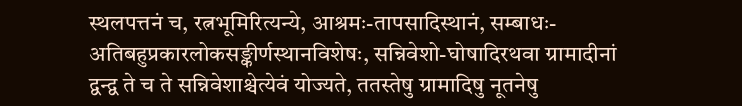स्थलपत्तनं च, रत्नभूमिरित्यन्ये, आश्रमः-तापसादिस्थानं, सम्बाधः-अतिबहुप्रकारलोकसङ्कीर्णस्थानविशेषः, सन्निवेशो-घोषादिरथवा ग्रामादीनां द्वन्द्व ते च ते सन्निवेशाश्चेत्येवं योज्यते, ततस्तेषु ग्रामादिषु नूतनेषु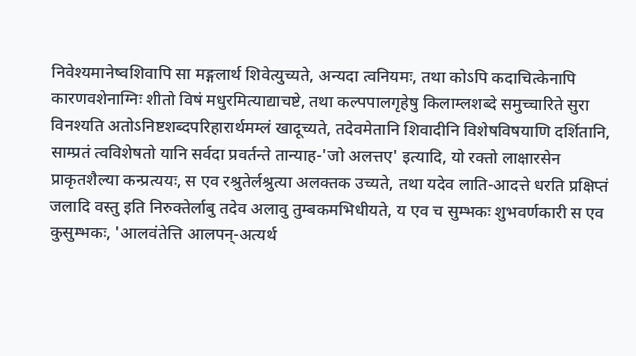निवेश्यमानेष्वशिवापि सा मङ्गलार्थ शिवेत्युच्यते, अन्यदा त्वनियमः, तथा कोऽपि कदाचित्केनापि कारणवशेनाग्निः शीतो विषं मधुरमित्याद्याचष्टे, तथा कल्पपालगृहेषु किलाम्लशब्दे समुच्चारिते सुरा विनश्यति अतोऽनिष्टशब्दपरिहारार्थमम्लं खादूच्यते, तदेवमेतानि शिवादीनि विशेषविषयाणि दर्शितानि, साम्प्रतं त्वविशेषतो यानि सर्वदा प्रवर्तन्ते तान्याह-'जो अलत्तए' इत्यादि, यो रक्तो लाक्षारसेन प्राकृतशैल्या कन्प्रत्ययः, स एव रश्रुतेर्लश्रुत्या अलक्तक उच्यते, तथा यदेव लाति-आदत्ते धरति प्रक्षिप्तं जलादि वस्तु इति निरुक्तेर्लाबु तदेव अलावु तुम्बकमभिधीयते, य एव च सुम्भकः शुभवर्णकारी स एव कुसुम्भकः, 'आलवंतेत्ति आलपन्-अत्यर्थ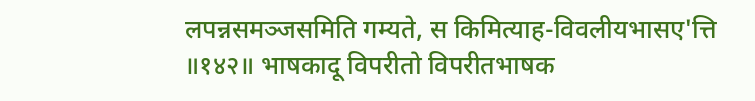लपन्नसमञ्जसमिति गम्यते, स किमित्याह-विवलीयभासए'त्ति ॥१४२॥ भाषकादू विपरीतो विपरीतभाषक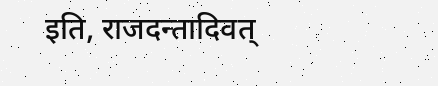इति, राजदन्तादिवत्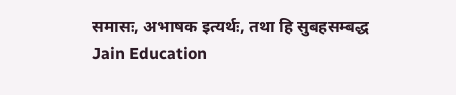समासः, अभाषक इत्यर्थः, तथा हि सुबहसम्बद्ध
Jain Education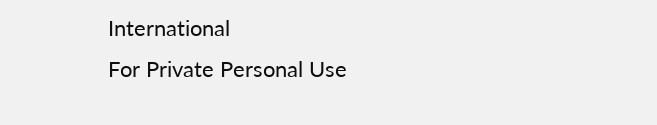International
For Private Personal Use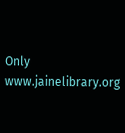Only
www.jainelibrary.org